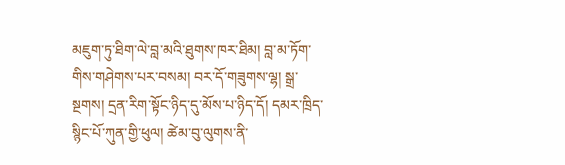མཇུག་ཏུ་ཐིག་ལེ་བླ་མའི་ཐུགས་ཁར་ཐིམ། བླ་མ་ཏོག་གིས་གཤེགས་པར་བསམ། བར་དོ་གཟུགས་ལྷ། སྒྲ་སྔགས། དྲན་རིག་སྟོང་ཉིད་དུ་མོས་པ་ཉིད་དོ། དམར་ཁྲིད་སྙིང་པོ་ཀུན་གྱི་ཕུལ། ཚེམ་བུ་ལུགས་ནི་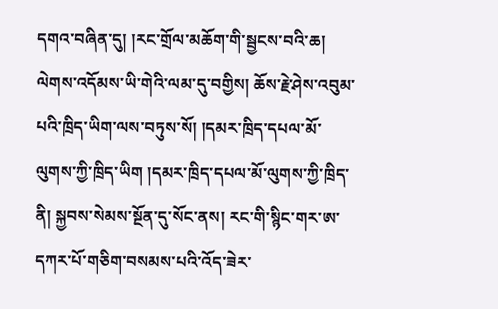དགའ་བཞིན་དུ། །རང་གྲོལ་མཆོག་གི་སྦྱངས་བའི་ཆ། ལེགས་འདོམས་ཡི་གེའི་ལམ་དུ་བགྱིས། ཆོས་རྗེ་ཤེས་འབུམ་པའི་ཁྲིད་ཡིག་ལས་བཏུས་སོ། །དམར་ཁྲིད་དཔལ་མོ་ལུགས་ཀྱི་ཁྲིད་ཡིག །དམར་ཁྲིད་དཔལ་མོ་ལུགས་ཀྱི་ཁྲིད་ནི། སྐྱབས་སེམས་སྔོན་དུ་སོང་ནས། རང་གི་སྙིང་གར་ཨ་དཀར་པོ་གཅིག་བསམས་པའི་འོད་ཟེར་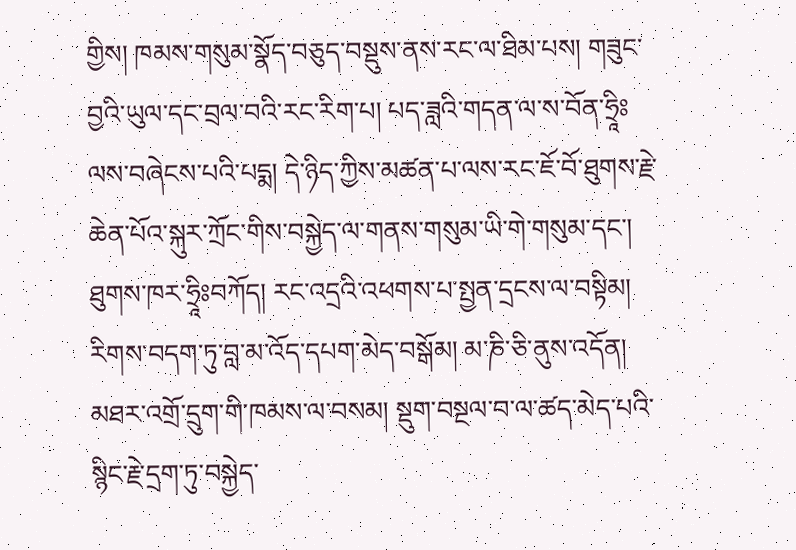གྱིས། ཁམས་གསུམ་སྣོད་བཅུད་བསྡུས་ནས་རང་ལ་ཐིམ་པས། གཟུང་བྱའི་ཡུལ་དང་བྲལ་བའི་རང་རིག་པ། པད་ཟླའི་གདན་ལ་ས་བོན་ཧྲཱིཿལས་བཞེངས་པའི་པདྨ། དེ་ཉིད་ཀྱིས་མཚན་པ་ལས་རང་ཇོ་བོ་ཐུགས་རྗེ་ཆེན་པོའ་སྐུར་ཀྲོང་གིས་བསྐྱེད་ལ་གནས་གསུམ་ཡི་གེ་གསུམ་དང་། ཐུགས་ཁར་ཧྲཱིཿབཀོད། རང་འདྲའི་འཕགས་པ་སྤྱན་དྲངས་ལ་བསྟིམ། རིགས་བདག་ཏུ་བླ་མ་འོད་དཔག་མེད་བསྒོམ། མ་ཎི་ཅི་ནུས་འདོན། མཐར་འགྲོ་དྲུག་གི་ཁམས་ལ་བསམ། སྡུག་བསྔལ་བ་ལ་ཚད་མེད་པའི་སྙིང་རྗེ་དྲག་ཏུ་བསྐྱེད་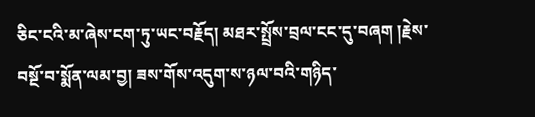ཅིང་ངའི་མ་ཞེས་ངག་ཏུ་ཡང་བརྗོད། མཐར་སྤྲོས་བྲལ་ངང་དུ་བཞག །རྗེས་བསྔོ་བ་སྨོན་ལམ་བྱ། ཟས་གོས་འདུག་ས་ཉལ་བའི་གཉིད་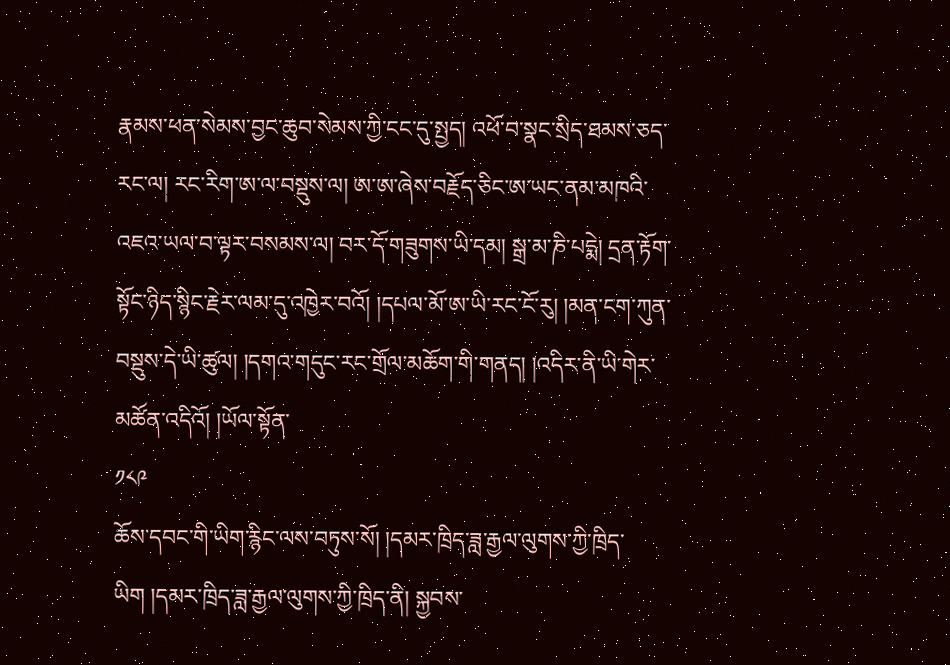རྣམས་ཕན་སེམས་བྱང་ཆུབ་སེམས་ཀྱི་ངང་དུ་སྤྱད། འཕོ་བ་སྣང་སྲིད་ཐམས་ཅད་རང་ལ། རང་རིག་ཨ་ལ་བསྡུས་ལ། ཨ་ཨ་ཞེས་བརྗོད་ཅིང་ཨ་ཡང་ནམ་མཁའི་འཇའ་ཡལ་བ་ལྟར་བསམས་ལ། བར་དོ་གཟུགས་ཡི་དམ། སྒྲ་མ་ཎི་པདྨེ། དྲན་རྟོག་སྟོང་ཉིད་སྙིང་རྗེར་ལམ་དུ་འཁྱེར་བའོ། །དཔལ་མོ་ཨ་ཡི་རང་ངོ་རུ། །མན་ངག་ཀུན་བསྡུས་དེ་ཡི་ཚུལ། །དགའ་གདུང་རང་གྲོལ་མཆོག་གི་གནད། །འདིར་ནི་ཡི་གེར་མཚོན་འདིའོ། །ཡོལ་སྟོན་
༡༨༩
ཆོས་དབང་གི་ཡིག་རྙིང་ལས་བཏུས་སོ། །དམར་ཁྲིད་ཟླ་རྒྱལ་ལུགས་ཀྱི་ཁྲིད་ཡིག །དམར་ཁྲིད་ཟླ་རྒྱལ་ལུགས་ཀྱི་ཁྲིད་ནི། སྐྱབས་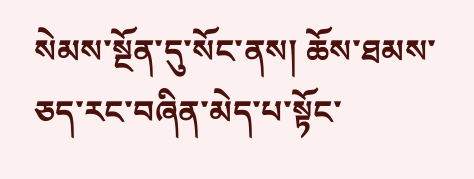སེམས་སྔོན་དུ་སོང་ནས། ཆོས་ཐམས་ཅད་རང་བཞིན་མེད་པ་སྟོང་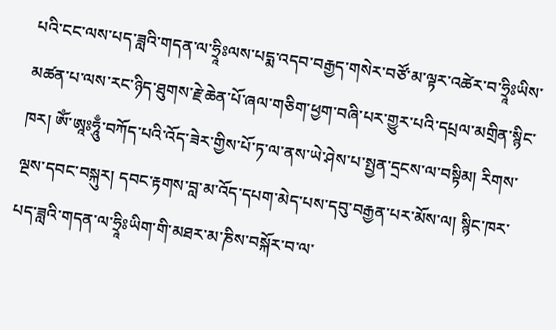པའི་ངང་ལས་པད་ཟླའི་གདན་ལ་ཧྲཱིཿལས་པདྨ་འདབ་བརྒྱད་གསེར་བཙོ་མ་ལྟར་འཚེར་བ་ཧྲཱིཿཡིས་མཚན་པ་ལས་རང་ཉིད་ཐུགས་རྗེ་ཆེན་པོ་ཞལ་གཅིག་ཕྱག་བཞི་པར་གྱུར་པའི་དཔྲལ་མགྲིན་སྙིང་ཁར། ༀ་ཨཱཿཧཱུྃ་བཀོད་པའི་འོད་ཟེར་གྱིས་པོ་ཏ་ལ་ནས་ཡེ་ཤེས་པ་སྤྱན་དྲངས་ལ་བསྟིམ། རིགས་ལྔས་དབང་བསྐུར། དབང་རྟགས་བླ་མ་འོད་དཔག་མེད་པས་དབུ་བརྒྱན་པར་མོས་ལ། སྙིང་ཁར་པད་ཟླའི་གདན་ལ་ཧྲཱིཿཡིག་གི་མཐར་མ་ཎིས་བསྐོར་བ་ལ་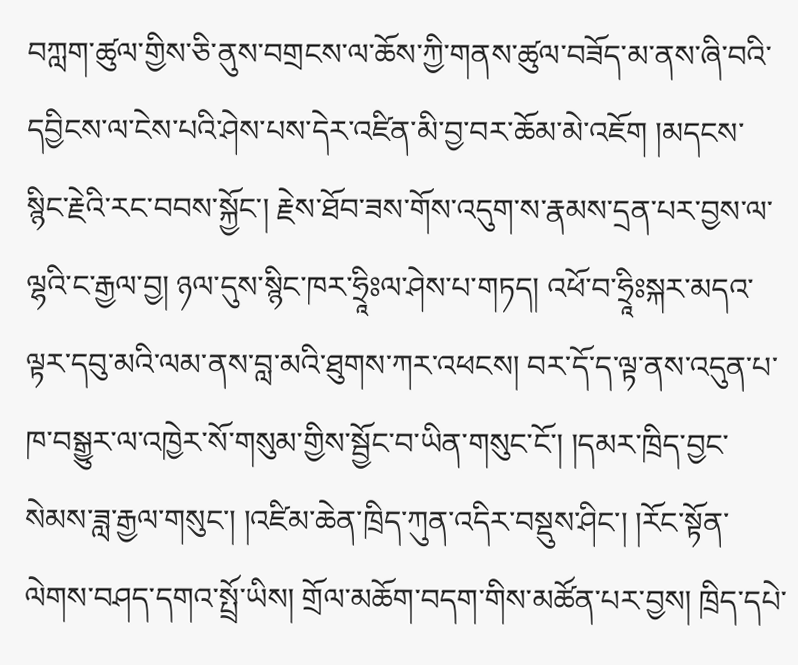བཀླག་ཚུལ་གྱིས་ཅི་ནུས་བགྲངས་ལ་ཆོས་ཀྱི་གནས་ཚུལ་བཟོད་མ་ནས་ཞི་བའི་དབྱིངས་ལ་ངེས་པའི་ཤེས་པས་དེར་འཛིན་མི་བྱ་བར་ཆོམ་མེ་འཇོག །མདངས་སྙིང་རྗེའི་རང་བབས་སྐྱོང་། རྗེས་ཐོབ་ཟས་གོས་འདུག་ས་རྣམས་དྲན་པར་བྱས་ལ་ལྷའི་ང་རྒྱལ་བྱ། ཉལ་དུས་སྙིང་ཁར་ཧྲཱིཿལ་ཤེས་པ་གཏད། འཕོ་བ་ཧྲཱིཿསྐར་མདའ་ལྟར་དབུ་མའི་ལམ་ནས་བླ་མའི་ཐུགས་ཀར་འཕངས། བར་དོ་ད་ལྟ་ནས་འདུན་པ་ཁ་བསྒྱུར་ལ་འཁྱེར་སོ་གསུམ་གྱིས་སྦྱོང་བ་ཡིན་གསུང་ངོ་། །དམར་ཁྲིད་བྱང་སེམས་ཟླ་རྒྱལ་གསུང་། །འཛིམ་ཆེན་ཁྲིད་ཀུན་འདིར་བསྡུས་ཤིང་། །རོང་སྟོན་ལེགས་བཤད་དགའ་སྤྲོ་ཡིས། གྲོལ་མཆོག་བདག་གིས་མཚོན་པར་བྱས། ཁྲིད་དཔེ་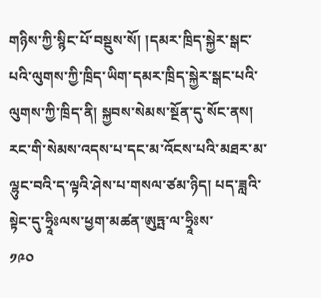གཉིས་ཀྱི་སྙིང་པོ་བསྡུས་སོ། །དམར་ཁྲིད་སྐྱེར་སྒང་པའི་ལུགས་ཀྱི་ཁྲིད་ཡིག་དམར་ཁྲིད་སྐྱེར་སྒང་པའི་ལུགས་ཀྱི་ཁྲིད་ནི། སྐྱབས་སེམས་སྔོན་དུ་སོང་ནས། རང་གི་སེམས་འདས་པ་དང་མ་འོངས་པའི་མཐར་མ་ལྷུང་བའི་ད་ལྟའི་ཤེས་པ་གསལ་ཙམ་ཉིད། པད་ཟླའི་སྟེང་དུ་ཧྲཱིཿལས་ཕྱག་མཚན་ཨུཏྤ་ལ་ཧྲཱིཿས་
༡༩༠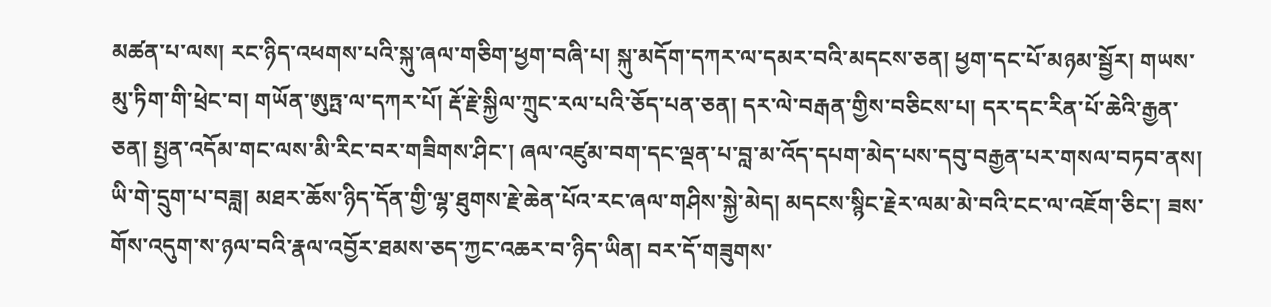མཚན་པ་ལས། རང་ཉིད་འཕགས་པའི་སྐུ་ཞལ་གཅིག་ཕྱག་བཞི་པ། སྐུ་མདོག་དཀར་ལ་དམར་བའི་མདངས་ཅན། ཕྱག་དང་པོ་མཉམ་སྦྱོར། གཡས་མུ་ཏིག་གི་ཕྲེང་བ། གཡོན་ཨུཏྤ་ལ་དཀར་པོ། རྡོ་རྗེ་སྐྱིལ་ཀྲུང་རལ་པའི་ཅོད་པན་ཅན། དར་ལེ་བརྒན་གྱིས་བཅིངས་པ། དར་དང་རིན་པོ་ཆེའི་རྒྱན་ཅན། སྤྱན་འདོམ་གང་ལས་མི་རིང་བར་གཟིགས་ཤིང་། ཞལ་འཛུམ་བག་དང་ལྡན་པ་བླ་མ་འོད་དཔག་མེད་པས་དབུ་བརྒྱན་པར་གསལ་བཏབ་ནས། ཡི་གེ་དྲུག་པ་བཟླ། མཐར་ཆོས་ཉིད་དོན་གྱི་ལྷ་ཐུགས་རྗེ་ཆེན་པོའ་རང་ཞལ་གཤིས་སྐྱེ་མེད། མདངས་སྙིང་རྗེར་ལམ་མེ་བའི་ངང་ལ་འཇོག་ཅིང་། ཟས་གོས་འདུག་ས་ཉལ་བའི་རྣལ་འབྱོར་ཐམས་ཅད་ཀྱང་འཆར་བ་ཉིད་ཡིན། བར་དོ་གཟུགས་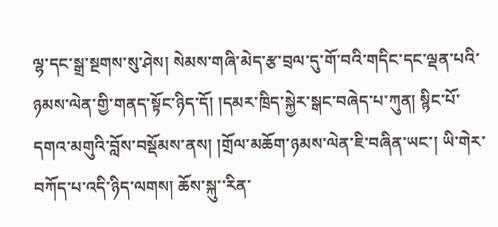ལྷ་དང་སྒྲ་སྔགས་སུ་ཤེས། སེམས་གཞི་མེད་རྩ་བྲལ་དུ་གོ་བའི་གདིང་དང་ལྡན་པའི་ཉམས་ལེན་གྱི་གནད་སྟོང་ཉིད་དོ། །དམར་ཁྲིད་སྐྱེར་སྒང་བཞེད་པ་ཀུན། སྙིང་པོ་དགའ་མགུའི་བློས་བསྡོམས་ནས། །གྲོལ་མཆོག་ཉམས་ལེན་ཇི་བཞིན་ཡང་། ཡི་གེར་བཀོད་པ་འདི་ཉིད་ལགས། ཆོས་སྐུ་་རིན་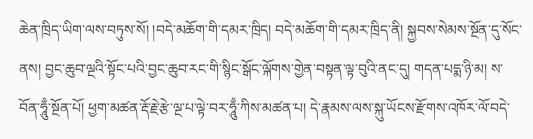ཆེན་ཁྲིད་ཡིག་ལས་བཏུས་སོ། །བདེ་མཆོག་གི་དམར་ཁྲིད། བདེ་མཆོག་གི་དམར་ཁྲིད་ནི། སྐྱབས་སེམས་སྔོན་དུ་སོང་ནས། བྱང་ཆུབ་ལྔའི་སྟོང་པའི་བྱང་ཆུབ་རང་གི་སྙིང་སྒོང་ལྐོགས་གྱེན་བསྟན་ལྟ་བུའི་ནང་དུ། གདན་པདྨ་ཉི་མ། ས་བོན་ཧཱུྃ་སྔོན་པོ། ཕྱག་མཚན་རྡོ་རྗེ་རྩེ་ལྔ་པ་ལྟེ་བར་ཧཱུྃ་ཀིས་མཚན་པ། དེ་རྣམས་ལས་སྐུ་ཡོངས་རྫོགས་འཁོར་ལོ་བདེ་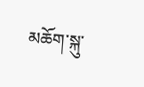མཆོག་སྐུ་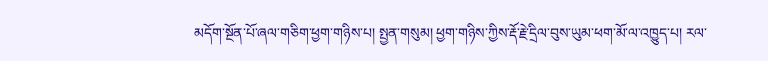མདོག་སྔོན་པོ་ཞལ་གཅིག་ཕྱག་གཉིས་པ། སྤྱན་གསུམ། ཕྱག་གཉིས་ཀྱིས་རྡོ་རྗེ་དྲིལ་བུས་ཡུམ་ཕག་མོ་ལ་འཁྱུད་པ། རལ་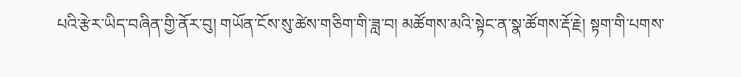པའི་རྩེར་ཡིད་བཞིན་གྱི་ནོར་བུ། གཡོན་ངོས་སུ་ཚེས་གཅིག་གི་ཟླ་བ། མཚོགས་མའི་སྟེང་ན་སྣ་ཚོགས་རྡོ་རྗེ། སྟག་གི་པགས་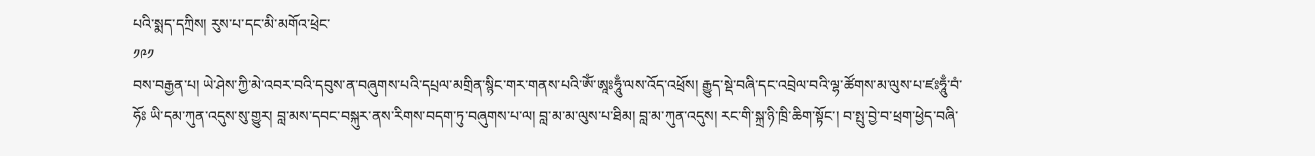པའི་སྨད་དཀྲིས། རུས་པ་དང་མི་མགོའ་ཕྲེང་
༡༩༡
བས་བརྒྱན་པ། ཡེ་ཤེས་ཀྱི་མེ་འབར་བའི་དབུས་ན་བཞུགས་པའི་དཔྲལ་མགྲིན་སྙིང་གར་གནས་པའི་ༀ་ཨཱཿཧཱུྃ་ལས་འོད་འཕྲོས། རྒྱུད་སྡེ་བཞི་དང་འབྲེལ་བའི་ལྷ་ཚོགས་མ་ལུས་པ་ཛཿཧཱུྃ་བཾ་ཧོཿ ཡི་དམ་ཀུན་འདུས་སུ་གྱུར། བླ་མས་དབང་བསྐུར་ནས་རིགས་བདག་ཏུ་བཞུགས་པ་ལ། བླ་མ་མ་ལུས་པ་ཐིམ། བླ་མ་ཀུན་འདུས། རང་གི་སྐྲ་ཉི་ཁྲི་ཆིག་སྟོང་། བ་སྤུ་བྱེ་བ་ཕྲག་ཕྱེད་བཞི་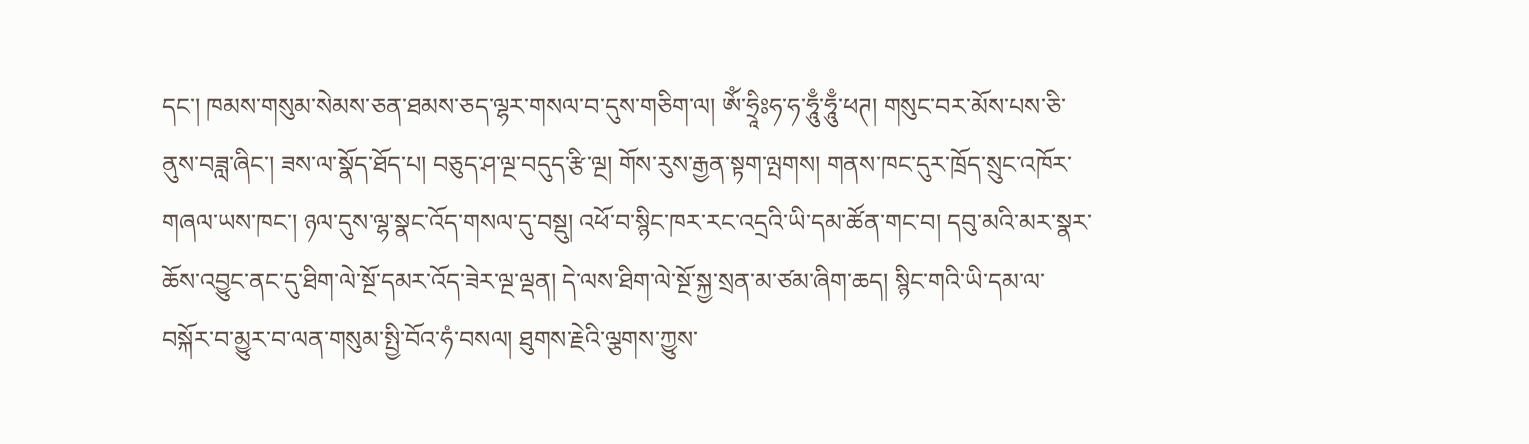དང་། ཁམས་གསུམ་སེམས་ཅན་ཐམས་ཅད་ལྷར་གསལ་བ་དུས་གཅིག་ལ། ༀ་ཧྲཱིཿཧ་ཧ་ཧཱུྃ་ཧཱུྃ་ཕཊ། གསུང་བར་མོས་པས་ཅི་ནུས་བཟླ་ཞིང་། ཟས་ལ་སྣོད་ཐོད་པ། བཅུད་ཤ་ལྔ་བདུད་རྩི་ལྔ། གོས་རུས་རྒྱན་སྟག་ལྤགས། གནས་ཁང་དུར་ཁྲོད་སྲུང་འཁོར་གཞལ་ཡས་ཁང་། ཉལ་དུས་ལྷ་སྣང་འོད་གསལ་དུ་བསྡུ། འཕོ་བ་སྙིང་ཁར་རང་འདྲའི་ཡི་དམ་ཚོན་གང་བ། དབུ་མའི་མར་སྣར་ཆོས་འབྱུང་ནང་དུ་ཐིག་ལེ་སྔོ་དམར་འོད་ཟེར་ལྔ་ལྡན། དེ་ལས་ཐིག་ལེ་སྔོ་སྐྱ་སྲན་མ་ཙམ་ཞིག་ཆད། སྙིང་གའི་ཡི་དམ་ལ་བསྐོར་བ་མྱུར་བ་ལན་གསུམ་སྤྱི་བོའ་ཧཾ་བསལ། ཐུགས་རྗེའི་ལྕགས་ཀྱུས་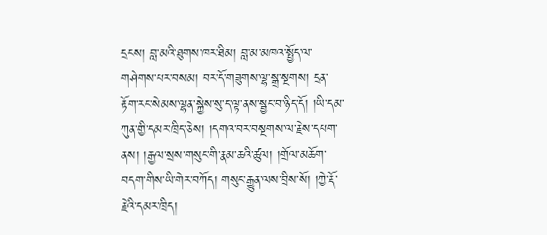དྲངས། བླ་མའི་ཐུགས་ཁར་ཐིམ། བླ་མ་མཁའ་སྤྱོད་ལ་གཤེགས་པར་བསམ། བར་དོ་གཟུགས་ལྷ་སྒྲ་སྔགས། དྲན་རྟོག་རང་སེམས་ལྷན་སྐྱེས་སུ་ད་ལྟ་ནས་སྦྱང་བ་ཉིད་དོ། །ཡི་དམ་ཀུན་གྱི་དམར་ཁྲིད་ཅེས། །དགའ་བར་བསྔགས་ལ་རྗེས་དཔག་ནས། །རྒྱལ་སྲས་གསུང་གི་རྣམ་ཆའི་ཚུལ། །གྲོལ་མཆོག་བདག་གིས་ཡི་གེར་བཀོད། གསུང་རྒྱུན་ལས་བྲིས་སོ། །ཀྱེ་རྡོ་རྗེའི་དམར་ཁྲིད།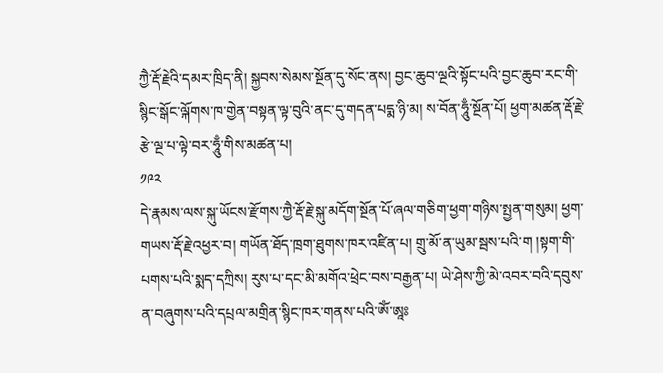ཀྱཻ་རྡོ་རྗེའི་དམར་ཁྲིད་ནི། སྐྱབས་སེམས་སྔོན་དུ་སོང་ནས། བྱང་ཆུབ་ལྔའི་སྟོང་པའི་བྱང་ཆུབ་རང་གི་སྙིང་སྒོང་ལྐོགས་ཁ་གྱེན་བསྟན་ལྟ་བུའི་ནང་དུ་གདན་པདྨ་ཉི་མ། ས་བོན་ཧཱུྃ་སྔོན་པོ། ཕྱག་མཚན་རྡོ་རྗེ་རྩེ་ལྔ་པ་ལྟེ་བར་ཧཱུྃ་གིས་མཚན་པ།
༡༩༢
དེ་རྣམས་ལས་སྐུ་ཡོངས་རྫོགས་ཀྱཻ་རྡོ་རྗེ་སྐུ་མདོག་སྔོན་པོ་ཞལ་གཅིག་ཕྱག་གཉིས་སྤྱན་གསུམ། ཕྱག་གཡས་རྡོ་རྗེ་འཕྱར་བ། གཡོན་ཐོད་ཁྲག་ཐུགས་ཁར་འཛིན་པ། གྲུ་མོ་ན་ཡུམ་སྦས་པའི་ག །སྟག་གི་པགས་པའི་སྨད་དཀྲིས། རུས་པ་དང་མི་མགོའ་ཕྲེང་བས་བརྒྱན་པ། ཡེ་ཤེས་ཀྱི་མེ་འབར་བའི་དབུས་ན་བཞུགས་པའི་དཔྲལ་མགྲིན་སྙིང་ཁར་གནས་པའི་ༀ་ཨཱཿ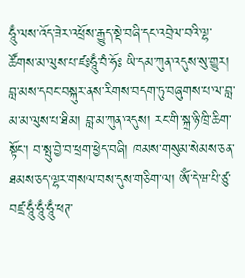ཧཱུྃ་ལས་འོད་ཟེར་འཕྲོས་རྒྱུད་སྡེ་བཞི་དང་འབྲེལ་བའི་ལྷ་ཚོགས་མ་ལུས་པ་ཛཿཧཱུྃ་བཾ་ཧོཿ ཡི་དམ་ཀུན་འདུས་སུ་གྱུར། བླ་མས་དབང་བསྐུར་ནས་རིགས་བདག་ཏུ་བཞུགས་པ་ལ་བླ་མ་མ་ལུས་པ་ཐིམ། བླ་མ་ཀུན་འདུས། རང་གི་སྐྲ་ཉི་ཁྲི་ཆིག་སྟོང་། བ་སྤུ་བྱེ་བ་ཕྲག་ཕྱེད་བཞི། ཁམས་གསུམ་སེམས་ཅན་ཐམས་ཅད་ལྷར་གསལ་བས་དུས་གཅིག་ལ། ༀ་དེ་ཝ་པི་ཙུ་བཛྲ་ཧཱུྃ་ཧཱུྃ་ཧཱུྃ་ཕཊ་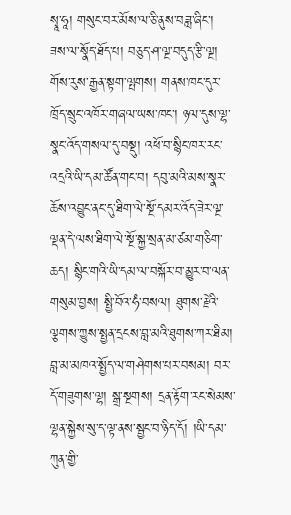སྭཱ་ཧཱ། གསུང་བར་མོས་ལ་ཅི་ནུས་བཟླ་ཞིང་། ཟས་ལ་སྣོད་ཐོད་པ། བཅུད་ཤ་ལྔ་བདུད་རྩི་ལྔ། གོས་རུས་རྒྱན་སྟག་ལྤགས། གནས་ཁང་དུར་ཁྲོད་སྲུང་འཁོར་གཞལ་ཡས་ཁང་། ཉལ་དུས་ལྷ་སྣང་འོད་གསལ་དུ་བསྡུ། འཕོ་བ་སྙིང་ཁར་རང་འདྲའི་ཡི་དམ་ཚོན་གང་བ། དབུ་མའི་མས་སྣར་ཆོས་འབྱུང་ནང་དུ་ཐིག་ལེ་སྔོ་དམར་འོད་ཟེར་ལྔ་ལྡན་དེ་ལས་ཐིག་ལེ་སྔོ་སྐྱ་སྲན་མ་ཙམ་གཅིག་ཆད། སྙིང་གའི་ཡི་དམ་ལ་བསྐོར་བ་མྱུར་བ་ལན་གསུམ་བྱས། སྤྱི་བོའ་ཧཾ་བསལ། ཐུགས་རྗེའི་ལྕགས་ཀྱུས་སྤྱན་དྲངས་བླ་མའི་ཐུགས་ཀར་ཐིམ། བླ་མ་མཁའ་སྤྱོད་ལ་གཤེགས་པར་བསམ། བར་དོ་གཟུགས་ལྷ། སྒྲ་སྔགས། དྲན་རྟོག་རང་སེམས་ལྷན་སྐྱེས་སུ་ད་ལྟ་ནས་སྦྱང་བ་ཉིད་དོ། །ཡི་དམ་ཀུན་གྱི་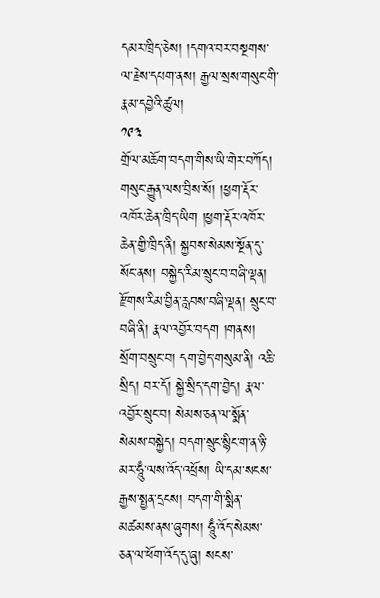དམར་ཁྲིད་ཅེས། །དགའ་བར་བསྔགས་ལ་རྗེས་དཔག་ནས། རྒྱལ་སྲས་གསུང་གི་རྣམ་དབྱེའི་ཚུལ།
༡༩༣
གྲོལ་མཆོག་བདག་གིས་ཡི་གེར་བཀོད། གསུང་རྒྱུན་ལས་བྲིས་སོ། །ཕྱག་རྡོར་འཁོར་ཆེན་ཁྲིད་ཡིག །ཕྱག་རྡོར་འཁོར་ཆེན་གྱི་ཁྲིད་ནི། སྐྱབས་སེམས་སྔོན་དུ་སོང་ནས། བསྐྱེད་རིམ་སྲུང་བ་བཞི་ལྡན། རྫོགས་རིམ་བྱིན་རླབས་བཞི་ལྡན། སྲུང་བ་བཞི་ནི། རྣལ་འབྱོར་བདག །གནས། སྲོག་བསྲུང་བ། དག་བྱེད་གསུམ་ནི། འཆི་སྲིད། བར་དོ། སྐྱེ་སྲིད་དག་བྱེད། རྣལ་འབྱོར་སྲུང་བ། སེམས་ཅན་ལ་སྨོན་སེམས་བསྐྱེད། བདག་སྲུང་སྙིང་ག་ན་ཉི་མར་ཧཱུྃ་ལས་འོད་འཕྲོས། ཡི་དམ་སངས་རྒྱས་སྤྱན་དྲངས། བདག་གི་སྨིན་མཚམས་ནས་ཞུགས། ཧཱུྃ་འོད་སེམས་ཅན་ལ་ཕོག་འོད་དུ་ཞུ། སངས་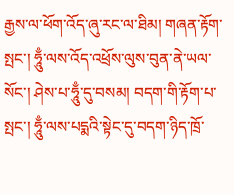རྒྱས་ལ་ཕོག་འོད་ཞུ་རང་ལ་ཐིམ། གཞན་རྟོག་སྤང་། ཧཱུྃ་ལས་འོད་འཕྲོས་ལུས་བུན་ནེ་ཡལ་སོང་། ཤེས་པ་ཧཱུྃ་དུ་བསམ། བདག་གི་རྟོག་པ་སྤང་། ཧཱུྃ་ལས་པདྨའི་སྟེང་དུ་བདག་ཉིད་ཁྲོ་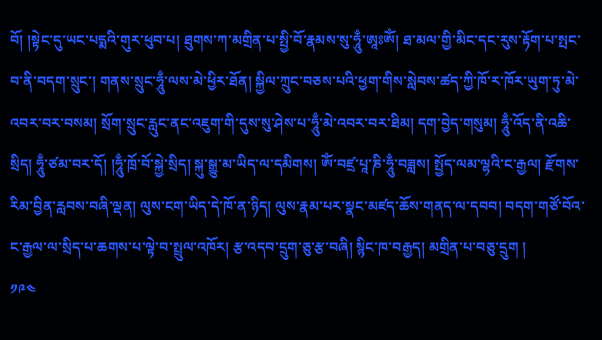བོ། །སྟེང་དུ་ཡང་པདྨའི་གུར་ཕུབ་པ། ཐུགས་ཀ་མགྲིན་པ་སྤྱི་བོ་རྣམས་སུ་ཧཱུྃ་ཨཱཿༀ། ཐ་མལ་གྱི་མིང་དང་རུས་རྟོག་པ་སྤང་བ་ནི་བདག་སྲུང་། གནས་སྲུང་ཧཱུྃ་ལས་མེ་ཕྱིར་ཐོན། སྐྱིལ་ཀྲུང་བཅས་པའི་ཕྱག་གིས་སླེབས་ཚད་ཀྱི་ཁོ་ར་ཁོར་ཡུག་ཏུ་མེ་འབར་བར་བསམ། སྲོག་སྲུང་རླུང་ནང་འཇུག་གི་དུས་སུ་ཤེས་པ་ཧཱུྃ་མེ་འབར་བར་ཐིམ། དག་བྱེད་གསུམ། ཧཱུྃ་འོད་ནི་འཆི་སྲིད། ཧཱུྃ་ཙམ་བར་དོ། །ཧཱུྃ་ཁྲོ་བོ་སྐྱེ་སྲིད། སྐུ་སྒྱུ་མ་ཡིད་ལ་དམིགས། ༀ་བཛྲ་པཱ་ཎི་ཧཱུྃ་བཟླས། སྤྱོད་ལམ་ལྷའི་ང་རྒྱལ། རྫོགས་རིམ་བྱིན་རླབས་བཞི་ལྡན། ལུས་ངག་ཡིད་དེ་ཁོ་ན་ཉིད། ལུས་རྣམ་པར་སྣང་མཛད་ཆོས་གནད་ལ་དབབ། བདག་གཙོ་བོའ་ང་རྒྱལ་ལ་སྲིད་པ་ཆགས་པ་ལྟེ་བ་སྤྲུལ་འཁོར། རྩ་འདབ་དྲུག་ཅུ་རྩ་བཞི། སྙིང་ཁ་བརྒྱད། མགྲིན་པ་བཅུ་དྲུག །
༡༩༤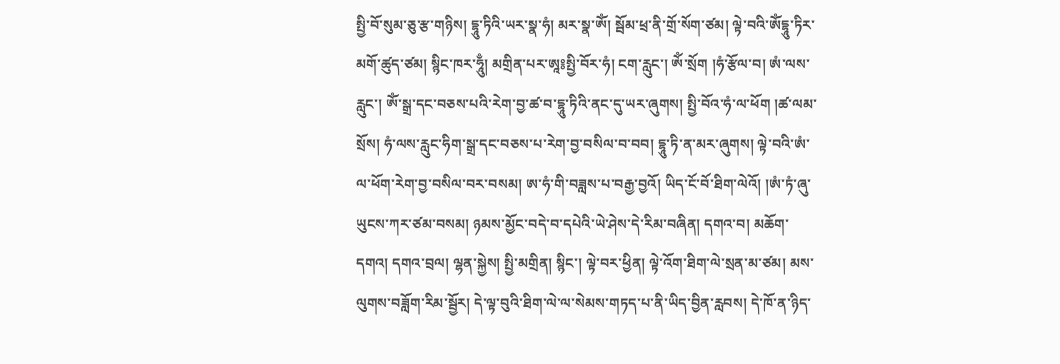སྤྱི་བོ་སུམ་ཅུ་རྩ་གཉིས། དྷཱུ་ཏིའི་ཡར་སྣ་ཧཾ། མར་སྣ་ༀ། སྦོམ་ཕྲ་ནི་གྲོ་སོག་ཙམ། ལྟེ་བའི་ཨོཾདྷཱུ་ཏིར་མགོ་ཚུད་ཙམ། སྙིང་ཁར་ཧཱུྃ། མགྲིན་པར་ཨཱ༔སྤྱི་བོར་ཧཾ། ངག་རླུང་། ༀ་སྲོག །ཧཾ་རྩོལ་བ། ཨཾ་ལས་རླུང་། ༀ་སྒྲ་དང་བཅས་པའི་རེག་བྱ་ཚ་བ་དྷཱུ་ཏིའི་ནང་དུ་ཡར་ཞུགས། སྤྱི་བོའ་ཧཾ་ལ་ཕོག །ཚ་ལམ་སྲོས། ཧཾ་ལས་རླུང་ཧིག་སྒྲ་དང་བཅས་པ་རེག་བྱ་བསིལ་བ་བབ། དྷཱུ་ཏི་ན་མར་ཞུགས། ལྟེ་བའི་ཨཾ་ལ་ཕོག་རེག་བྱ་བསིལ་བར་བསམ། ཨ་ཧཾ་གི་བཟླས་པ་བརྒྱ་བྱའོ། ཡིད་ངོ་བོ་ཐིག་ལེའོ། །ཨཾ་ཏཾ་ཞུ་ཡུངས་ཀར་ཙམ་བསམ། ཉམས་མྱོང་བདེ་བ་དཔེའི་ཡེ་ཤེས་དེ་རིམ་བཞིན། དགའ་བ། མཆོག་དགའ། དགའ་བྲལ། ལྷན་སྐྱེས། སྤྱི་མགྲིན། སྙིང་། ལྟེ་བར་ཕྱིན། ལྟེ་འོག་ཐིག་ལེ་སྲན་མ་ཙམ། མས་ལུགས་བཟློག་རིམ་སྦྱོར། དེ་ལྟ་བུའི་ཐིག་ལེ་ལ་སེམས་གཏད་པ་ནི་ཡིད་བྱིན་རླབས། དེ་ཁོ་ན་ཉིད་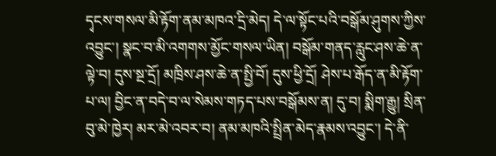དྭངས་གསལ་མི་རྟོག་ནམ་མཁའ་དྲི་མེད། དེ་ལ་སྟོང་པའི་བསྒོམ་ཤུགས་ཀྱིས་འབྱུང་། སྣང་བ་མི་འགགས་མྱོང་གསལ་ཡིན། བསྒོམ་གནད་རླུང་ཤས་ཆེ་ན་ལྟེ་བ། དུས་སྔ་དྲོ། མཁྲིས་ཤས་ཆེ་ན་སྤྱི་བོ། དུས་ཕྱི་དྲོ། ཤེས་པ་རྒོད་ན་མི་རྟོག་པ་ལ། བྱིང་ན་བདེ་བ་ལ་སེམས་གཏད་པས་བསྒོམས་ན། དུ་བ། སྨིག་རྒྱུ། སྲིན་བུ་མེ་ཁྱེར། མར་མེ་འབར་བ། ནམ་མཁའི་སྤྲིན་མེད་རྣམས་འབྱུང་། དེ་ནི་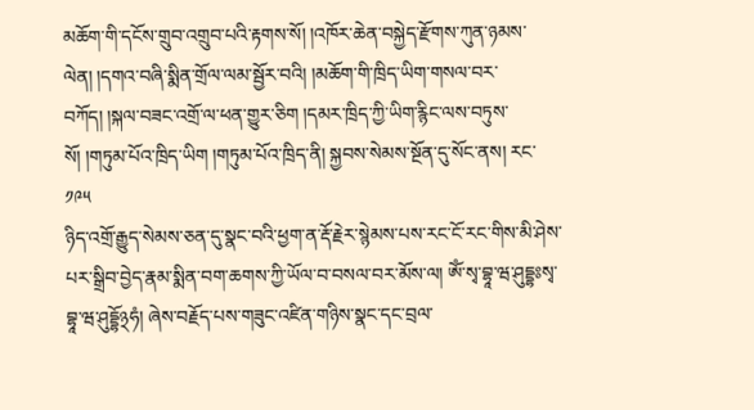མཆོག་གི་དངོས་གྲུབ་འགྲུབ་པའི་རྟགས་སོ། །འཁོར་ཆེན་བསྐྱེད་རྫོགས་ཀུན་ཉམས་ལེན། །དགའ་བཞི་སྨིན་གྲོལ་ལམ་སྦྱོར་བའི། །མཆོག་གི་ཁྲིད་ཡིག་གསལ་བར་བཀོད། །སྐལ་བཟང་འགྲོ་ལ་ཕན་གྱུར་ཅིག །དམར་ཁྲིད་ཀྱི་ཡིག་རྙིང་ལས་བཏུས་སོ། །གཏུམ་པོའ་ཁྲིད་ཡིག །གཏུམ་པོའ་ཁྲིད་ནི། སྐྱབས་སེམས་སྔོན་དུ་སོང་ནས། རང་
༡༩༥
ཉིད་འགྲོ་རྒྱུད་སེམས་ཅན་དུ་སྣང་བའི་ཕྱག་ན་རྡོ་རྗེར་སྙེམས་པས་རང་ངོ་རང་གིས་མི་ཤེས་པར་སྒྲིབ་བྱེད་རྣམ་སྨིན་བག་ཆགས་ཀྱི་ཡོལ་བ་བསལ་བར་མོས་ལ། ༀ་སྭ་བྷཱ་ཝ་ཤུདྡྷཿསྭ་བྷཱ་ཝ་ཤུདྡྷོ྅ཧཾ། ཞེས་བརྗོད་པས་གཟུང་འཛིན་གཉིས་སྣང་དང་བྲལ་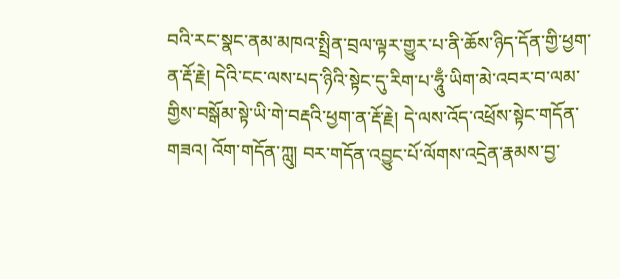བའི་རང་སྣང་ནམ་མཁའ་སྤྲིན་བྲལ་ལྟར་གྱུར་པ་ནི་ཆོས་ཉིད་དོན་གྱི་ཕྱག་ན་རྡོ་རྗེ། དེའི་ངང་ལས་པད་ཉིའི་སྟེང་དུ་རིག་པ་ཧཱུྃ་ཡིག་མེ་འབར་བ་ལམ་གྱིས་བསྒོམ་སྟེ་ཡི་གེ་བརྡའི་ཕྱག་ན་རྡོ་རྗེ། དེ་ལས་འོད་འཕྲོས་སྟེང་གདོན་གཟའ། འོག་གདོན་ཀླུ། བར་གདོན་འབྱུང་པོ་ལོགས་འདྲེན་རྣམས་བྱ་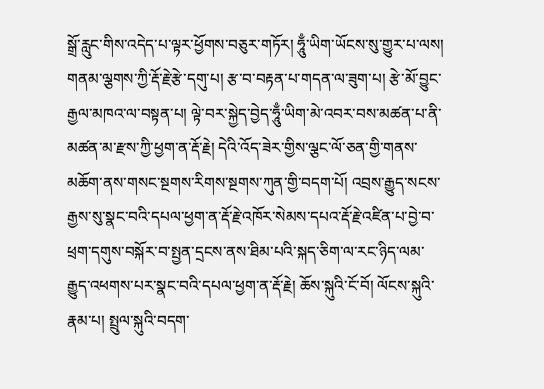སྒྲོ་རླུང་གིས་འདེད་པ་ལྟར་ཕྱོགས་བཅུར་གཏོར། ཧཱུྃ་ཡིག་ཡོངས་སུ་གྱུར་པ་ལས། གནམ་ལྕགས་ཀྱི་རྡོ་རྗེ་རྩེ་དགུ་པ། རྩ་བ་བརྟན་པ་གདན་ལ་ཟུག་པ། རྩེ་མོ་བྱུང་རྒྱལ་མཁའ་ལ་བསྟན་པ། ལྟེ་བར་སྐྱེད་བྱེད་ཧཱུྃ་ཡིག་མེ་འབར་བས་མཚན་པ་ནི་མཚན་མ་རྫས་ཀྱི་ཕྱག་ན་རྡོ་རྗེ། དེའི་འོད་ཟེར་གྱིས་ལྕང་ལོ་ཅན་གྱི་གནས་མཆོག་ནས་གསང་སྔགས་རིགས་སྔགས་ཀུན་གྱི་བདག་པོ། འབྲས་རྒྱུད་སངས་རྒྱས་སུ་སྣང་བའི་དཔལ་ཕྱག་ན་རྡོ་རྗེ་འཁོར་སེམས་དཔའ་རྡོ་རྗེ་འཛིན་པ་བྱེ་བ་ཕྲག་དགུས་བསྐོར་བ་སྤྱན་དྲངས་ནས་ཐིམ་པའི་སྐད་ཅིག་ལ་རང་ཉིད་ལམ་རྒྱུད་འཕགས་པར་སྣང་བའི་དཔལ་ཕྱག་ན་རྡོ་རྗེ། ཆོས་སྐུའི་ངོ་བོ། ལོངས་སྐུའི་རྣམ་པ། སྤྲུལ་སྐུའི་བདག་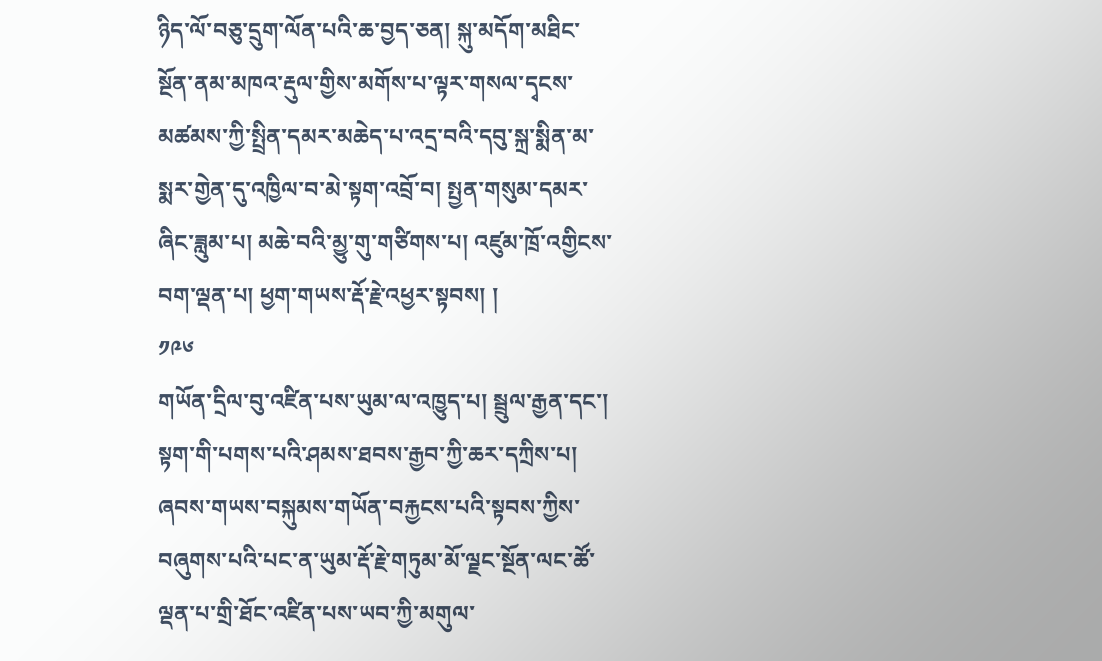ཉིད་ལོ་བཅུ་དྲུག་ལོན་པའི་ཆ་བྱད་ཅན། སྐུ་མདོག་མཐིང་སྔོན་ནམ་མཁའ་རྡུལ་གྱིས་མགོས་པ་ལྟར་གསལ་དྭངས་མཚམས་ཀྱི་སྤྲིན་དམར་མཆེད་པ་འདྲ་བའི་དབུ་སྐྲ་སྨིན་མ་སྨར་གྱེན་དུ་འཁྱིལ་བ་མེ་སྟག་འབྲོ་བ། སྤྱན་གསུམ་དམར་ཞིང་ཟླུམ་པ། མཆེ་བའི་མྱུ་གུ་གཙིགས་པ། འཛུམ་ཁྲོ་འགྱིངས་བག་ལྡན་པ། ཕྱག་གཡས་རྡོ་རྗེ་འཕྱར་སྟབས། །
༡༩༦
གཡོན་དྲིལ་བུ་འཛིན་པས་ཡུམ་ལ་འཁྱུད་པ། སྦྲུལ་རྒྱན་དང་། སྟག་གི་པགས་པའི་ཤམས་ཐབས་རྒྱབ་ཀྱི་ཆར་དཀྲིས་པ། ཞབས་གཡས་བསྐུམས་གཡོན་བརྐྱངས་པའི་སྟབས་ཀྱིས་བཞུགས་པའི་པང་ན་ཡུམ་རྡོ་རྗེ་གཏུམ་མོ་ལྗང་སྔོན་ལང་ཚོ་ལྡན་པ་གྲི་ཐོང་འཛིན་པས་ཡབ་ཀྱི་མགུལ་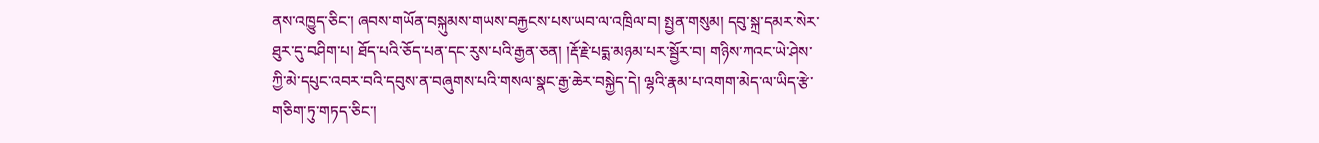ནས་འཁྱུད་ཅིང་། ཞབས་གཡོན་བསྐུམས་གཡས་བརྐྱངས་པས་ཡབ་ལ་འཁྲིལ་བ། སྤྱན་གསུམ། དབུ་སྐྲ་དམར་སེར་ཐུར་དུ་བཤིག་པ། ཐོད་པའི་ཅོད་པན་དང་རུས་པའི་རྒྱན་ཅན། །རྡོ་རྗེ་པདྨ་མཉམ་པར་སྦྱོར་བ། གཉིས་ཀའང་ཡེ་ཤེས་ཀྱི་མེ་དཔུང་འབར་བའི་དབུས་ན་བཞུགས་པའི་གསལ་སྣང་རྒྱ་ཆེར་བསྐྱེད་དེ། ལྷའི་རྣམ་པ་འགག་མེད་ལ་ཡིད་རྩེ་གཅིག་ཏུ་གཏད་ཅིང་།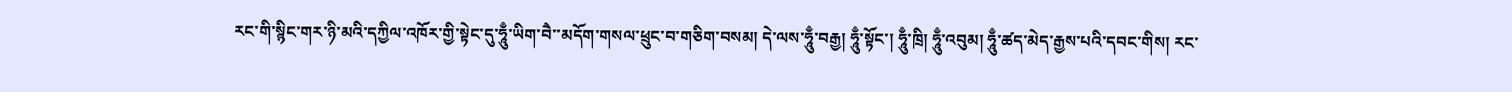རང་གི་སྙིང་གར་ཉི་མའི་དཀྱིལ་འཁོར་གྱི་སྟེང་དུ་ཧཱུྃ་ཡིག་བཻ་་མདོག་གསལ་ཕྲུང་བ་གཅིག་བསམ། དེ་ལས་ཧཱུྃ་བརྒྱ། ཧཱུྃ་སྟོང་། ཧཱུྃ་ཁྲི། ཧཱུྃ་འབུམ། ཧཱུྃ་ཚད་མེད་རྒྱས་པའི་དབང་གིས། རང་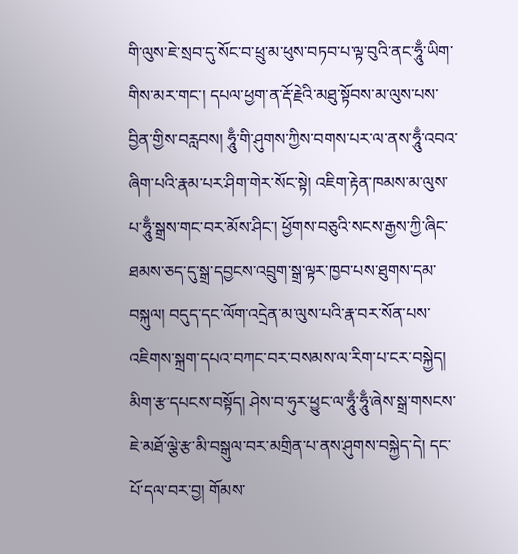གི་ལུས་ཇེ་སྲབ་དུ་སོང་བ་ཕྲུ་མ་ཕུས་བཏབ་པ་ལྟ་བུའི་ནང་ཧཱུྃ་ཡིག་གིས་མར་གང་། དཔལ་ཕྱག་ན་རྡོ་རྗེའི་མཐུ་སྟོབས་མ་ལུས་པས་བྱིན་གྱིས་བརླབས། ཧཱུྃ་གི་ཤུགས་ཀྱིས་བགས་པར་ལ་ནས་ཧཱུྃ་འབའ་ཞིག་པའི་རྣམ་པར་ཤིག་གེར་སོང་སྟེ། འཇིག་རྟེན་ཁམས་མ་ལུས་པ་ཧཱུྃ་སྒྲས་གང་བར་མོས་ཤིང་། ཕྱོགས་བཅུའི་སངས་རྒྱས་ཀྱི་ཞིང་ཐམས་ཅད་དུ་སྒྲ་དབྱངས་འབྲུག་སྒྲ་ལྟར་ཁྱབ་པས་ཐུགས་དམ་བསྐུལ། བདུད་དང་ལོག་འདྲེན་མ་ལུས་པའི་རྣ་བར་སོན་པས་འཇིགས་སྐྲག་དཔའ་བཀང་བར་བསམས་ལ་རིག་པ་ངར་བསྐྱེད། མིག་རྩ་དཔངས་བསྟོད། ཤེས་བ་ཧུར་ཕྱུང་ལ་ཧཱུྃ་ཧཱུྃ་ཞེས་སྒྲ་གསངས་ཇེ་མཐོ་ལྕེ་རྩ་མི་བསྒུལ་བར་མགྲིན་པ་ནས་ཤུགས་བསྐྱེད་དེ། དང་པོ་དལ་བར་བྱ། གོམས་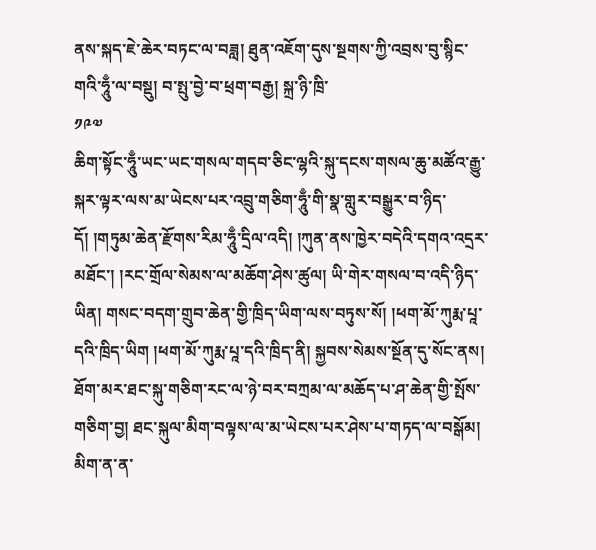ནས་སྐད་ཇེ་ཆེར་བཏང་ལ་བཟླ། ཐུན་འཇོག་དུས་སྔགས་ཀྱི་འབྲས་བུ་སྙིང་གའི་ཧཱུྃ་ལ་བསྡུ། བ་སྤུ་བྱེ་བ་ཕྲག་བརྒྱ། སྐྲ་ཉི་ཁྲི་
༡༩༧
ཆིག་སྟོང་ཧཱུྃ་ཡང་ཡང་གསལ་གདབ་ཅིང་ལྷའི་སྐུ་དངས་གསལ་ཆུ་མཚོའ་རྒྱུ་སྐར་ལྟར་ལས་མ་ཡེངས་པར་འབྲུ་གཅིག་ཧཱུྃ་གི་སྣ་གླུར་བསྒྱུར་བ་ཉིད་དོ། །གཏུམ་ཆེན་རྫོགས་རིམ་ཧཱུྃ་དྲིལ་འདི། །ཀུན་ནས་ཁྱེར་བདེའི་དགའ་འདྲར་མཐོང་། །རང་གྲོལ་སེམས་ལ་མཆོག་ཤེས་ཚུལ། ཡི་གེར་གསལ་བ་འདི་ཉིད་ཡིན། གསང་བདག་གྲུབ་ཆེན་གྱི་ཁྲིད་ཡིག་ལས་བཏུས་སོ། །ཕག་མོ་ཀུརྨ་པཱ་དའི་ཁྲིད་ཡིག །ཕག་མོ་ཀུརྨ་པཱ་དའི་ཁྲིད་ནི། སྐྱབས་སེམས་སྔོན་དུ་སོང་ནས། ཐོག་མར་ཐང་སྐུ་གཅིག་རང་ལ་ཉེ་བར་བཀྲམ་ལ་མཆོད་པ་ཤ་ཆེན་གྱི་སྤོས་གཅིག་བྱ། ཐང་སྐུལ་མིག་བལྟས་ལ་མ་ཡེངས་པར་ཤེས་པ་གཏད་ལ་བསྒོམ། མིག་ན་ན་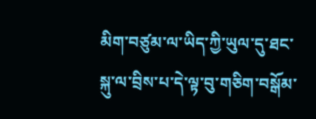མིག་བཙུམ་ལ་ཡིད་ཀྱི་ཡུལ་དུ་ཐང་སྐུ་ལ་བྲིས་པ་དེ་ལྟ་བུ་གཅིག་བསྒོམ་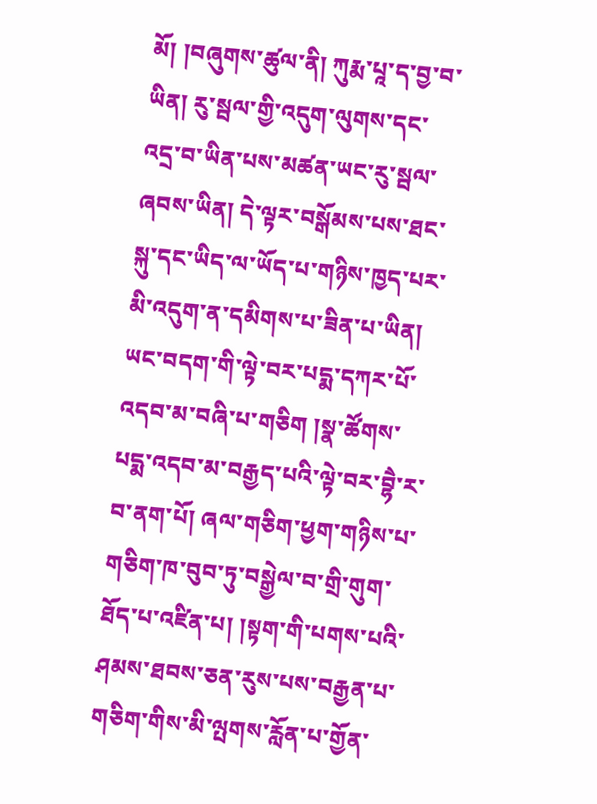མོ། །བཞུགས་ཚུལ་ནི། ཀུརྨ་པཱ་ད་བྱ་བ་ཡིན། རུ་སྦལ་གྱི་འདུག་ལུགས་དང་འདྲ་བ་ཡིན་པས་མཚན་ཡང་རུ་སྦལ་ཞབས་ཡིན། དེ་ལྟར་བསྒོམས་པས་ཐང་སྐུ་དང་ཡིད་ལ་ཡོད་པ་གཉིས་ཁྱད་པར་མི་འདུག་ན་དམིགས་པ་ཟིན་པ་ཡིན། ཡང་བདག་གི་ལྟེ་བར་པདྨ་དཀར་པོ་འདབ་མ་བཞི་པ་གཅིག །སྣ་ཚོགས་པདྨ་འདབ་མ་བརྒྱད་པའི་ལྟེ་བར་བྷཻ་ར་བ་ནག་པོ། ཞལ་གཅིག་ཕྱག་གཉིས་པ་གཅིག་ཁ་བུབ་ཏུ་བསྒྱེལ་བ་གྲི་གུག་ཐོད་པ་འཛིན་པ། །སྟག་གི་པགས་པའི་ཤམས་ཐབས་ཅན་རུས་པས་བརྒྱན་པ་གཅིག་གིས་མི་ལྤགས་རློན་པ་གྱོན་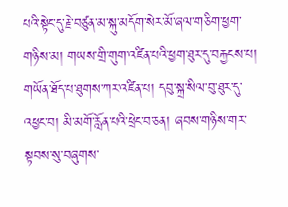པའི་སྟེང་དུ་རྗེ་བཙུན་མ་སྐུ་མདོག་སེར་མོ་ཞལ་གཅིག་ཕྱག་གཉིས་མ། གཡས་གྲི་གུག་འཛིན་པའི་ཕྱག་ཐུར་དུ་བརྐྱངས་པ། གཡོན་ཐོད་པ་ཐུགས་ཀར་འཛིན་པ། དབུ་སྐྲ་སིལ་བུ་ཐུར་དུ་འཕྱང་བ། མི་མགོ་རློན་པའི་ཕྲེང་བ་ཅན། ཞབས་གཉིས་གར་སྟབས་སུ་བཞུགས་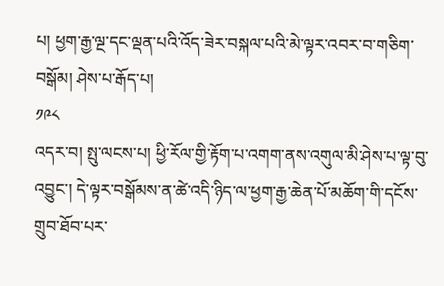པ། ཕྱག་རྒྱ་ལྔ་དང་ལྡན་པའི་འོད་ཟེར་བསྐལ་པའི་མེ་ལྟར་འབར་བ་གཅིག་བསྒོམ། ཤེས་པ་རྒོད་པ།
༡༩༨
འདར་བ། སྤུ་ལངས་པ། ཕྱི་རོལ་གྱི་རྟོག་པ་འགག་ནས་འགུལ་མི་ཤེས་པ་ལྟ་བུ་འབྱུང་། དེ་ལྟར་བསྒོམས་ན་ཚེ་འདི་ཉིད་ལ་ཕྱག་རྒྱ་ཆེན་པོ་མཆོག་གི་དངོས་གྲུབ་ཐོབ་པར་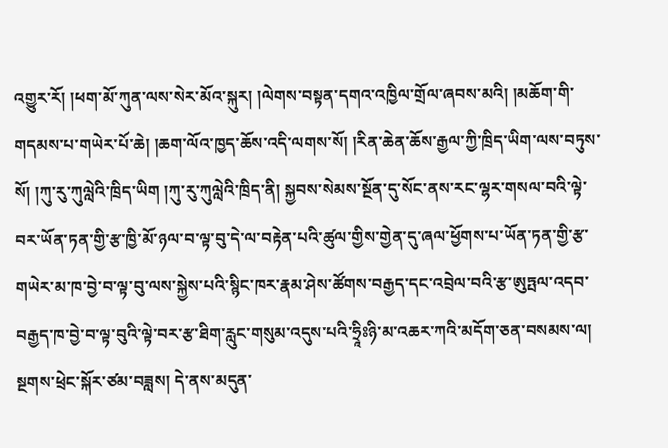འགྱུར་རོ། །ཕག་མོ་ཀུན་ལས་སེར་མོའ་སྐུར། །ལེགས་བསྟན་དགའ་འཁྱིལ་གྲོལ་ཞབས་མའི། །མཆོག་གི་གདམས་པ་གཡེར་པོ་ཆེ། །ཆག་ལོའ་ཁྱད་ཆོས་འདི་ལགས་སོ། །རིན་ཆེན་ཆོས་རྒྱལ་ཀྱི་ཁྲིད་ཡིག་ལས་བཏུས་སོ། །ཀུ་རུ་ཀུལླེའི་ཁྲིད་ཡིག །ཀུ་རུ་ཀུལླེའི་ཁྲིད་ནི། སྐྱབས་སེམས་སྔོན་དུ་སོང་ནས་རང་ལྷར་གསལ་བའི་ལྟེ་བར་ཡོན་ཏན་གྱི་རྩ་ཁྱི་མོ་ཉལ་བ་ལྟ་བུ་དེ་ལ་བརྟེན་པའི་ཚུལ་གྱིས་གྱེན་དུ་ཞལ་ཕྱོགས་པ་ཡོན་ཏན་གྱི་རྩ་གཡེར་མ་ཁ་བྱེ་བ་ལྟ་བུ་ལས་སྐྱེས་པའི་སྙིང་ཁར་རྣམ་ཤེས་ཚོགས་བརྒྱད་དང་འབྲེལ་བའི་རྩ་ཨུཏྤལ་འདབ་བརྒྱད་ཁ་བྱེ་བ་ལྟ་བུའི་ལྟེ་བར་རྩ་ཐིག་རླུང་གསུམ་འདུས་པའི་ཧྲཱིཿཉི་མ་འཆར་ཀའི་མདོག་ཅན་བསམས་ལ། སྔགས་ཕྲེང་སྐོར་ཙམ་བཟླས། དེ་ནས་མདུན་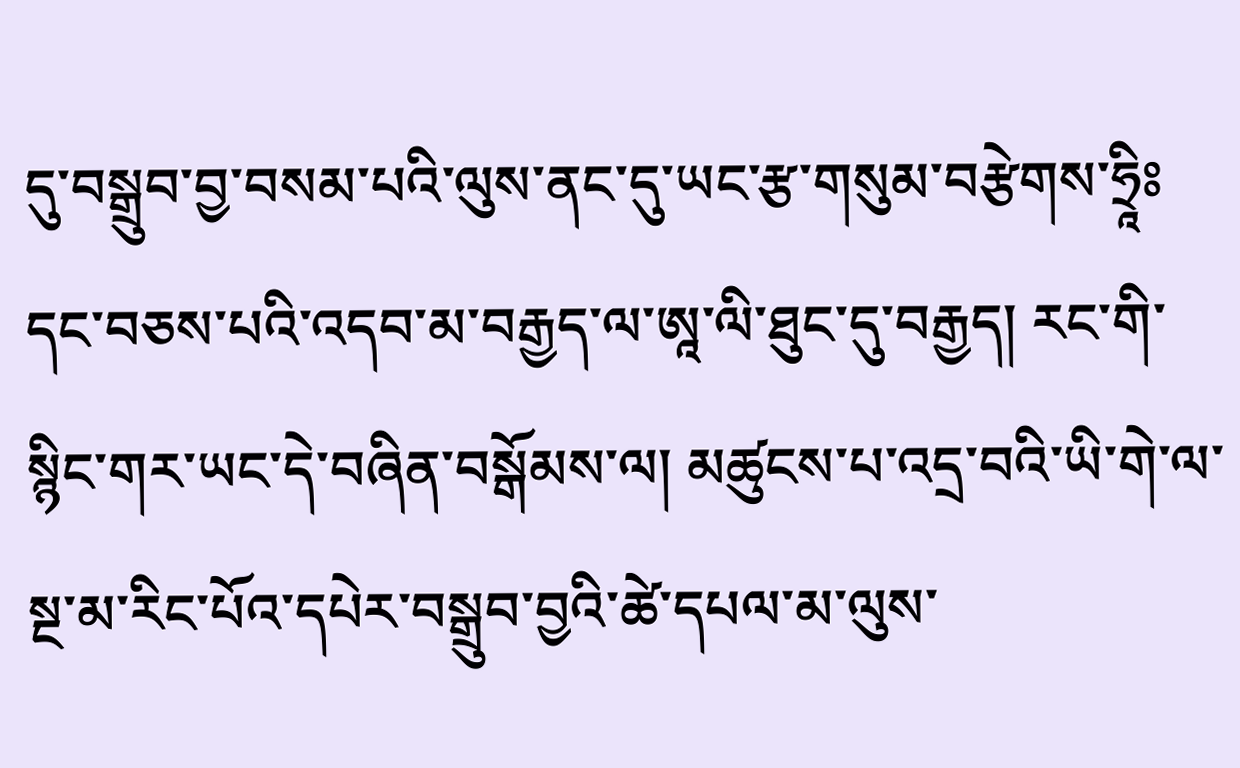དུ་བསྒྲུབ་བྱ་བསམ་པའི་ལུས་ནང་དུ་ཡང་རྩ་གསུམ་བརྩེགས་ཧྲཱིཿདང་བཅས་པའི་འདབ་མ་བརྒྱད་ལ་ཨཱ་ལི་ཐུང་དུ་བརྒྱད། རང་གི་སྙིང་གར་ཡང་དེ་བཞིན་བསྒོམས་ལ། མཚུངས་པ་འདྲ་བའི་ཡི་གེ་ལ་སྔ་མ་རིང་པོའ་དཔེར་བསྒྲུབ་བྱའི་ཚེ་དཔལ་མ་ལུས་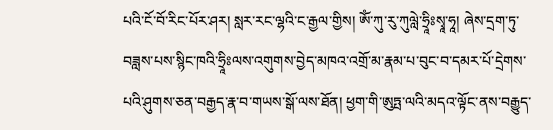པའི་ངོ་བོ་རིང་པོར་ཤར། སླར་རང་ལྷའི་ང་རྒྱལ་གྱིས། ༀ་ཀུ་རུ་ཀུལླེ་ཧྲཱིཿསྭཱ་ཧཱ། ཞེས་དྲག་ཏུ་བཟླས་པས་སྙིང་ཁའི་ཧྲཱིཿལས་འགུགས་བྱེད་མཁའ་འགྲོ་མ་རྣམ་པ་བུང་བ་དམར་པོ་དྲེགས་པའི་ཤུགས་ཅན་བརྒྱད་རྣ་བ་གཡས་སྒོ་ལས་ཐོན། ཕྱག་གི་ཨུཏྤ་ལའི་མདའ་ལྟོང་ནས་བརྒྱུད་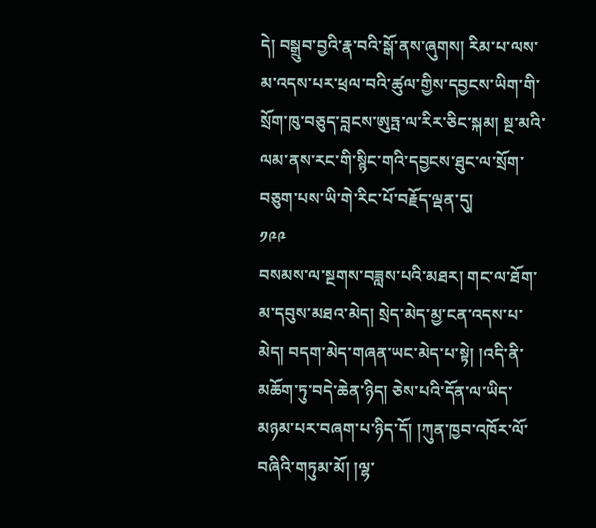དེ། བསྒྲུབ་བྱའི་རྣ་བའི་སྒོ་ནས་ཞུགས། རིམ་པ་ལས་མ་འདས་པར་ཕྲལ་བའི་ཚུལ་གྱིས་དབྱངས་ཡིག་གི་སྲོག་ཁུ་བཅུད་བླངས་ཨུཏྤ་ལ་རིར་ཅིང་སྐམ། སྔ་མའི་ལམ་ནས་རང་གི་སྙིང་གའི་དབྱངས་ཐུང་ལ་སྲོག་བཅུག་པས་ཡི་གེ་རིང་པོ་བརྗོད་ལྡན་དུ།
༡༩༩
བསམས་ལ་སྔགས་བཟླས་པའི་མཐར། གང་ལ་ཐོག་མ་དབུས་མཐའ་མེད། སྲེད་མེད་མྱ་ངན་འདས་པ་མེད། བདག་མེད་གཞན་ཡང་མེད་པ་སྟེ། །འདི་ནི་མཆོག་ཏུ་བདེ་ཆེན་ཉིད། ཅེས་པའི་དོན་ལ་ཡིད་མཉམ་པར་བཞག་པ་ཉིད་དོ། །ཀུན་ཁྱབ་འཁོར་ལོ་བཞིའི་གཏུམ་མོ། །ལྷ་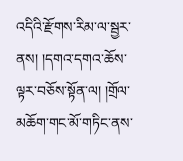འདིའི་རྫོགས་རིམ་ལ་སྦྱར་ནས། །དགའ་དགའ་ཆོས་ལྟར་བཅོས་སྟོན་ལ། །གྲོལ་མཆོག་གང་མོ་གཏིང་ནས་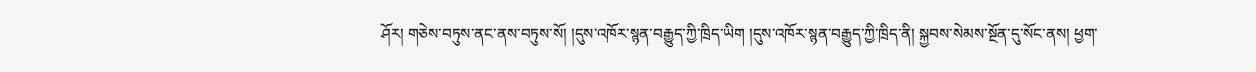ཤོར། གཅེས་བཏུས་ནང་ནས་བཏུས་སོ། །དུས་འཁོར་སྙན་བརྒྱུད་ཀྱི་ཁྲིད་ཡིག །དུས་འཁོར་སྙན་བརྒྱུད་ཀྱི་ཁྲིད་ནི། སྐྱབས་སེམས་སྔོན་དུ་སོང་ནས། ཕྱག་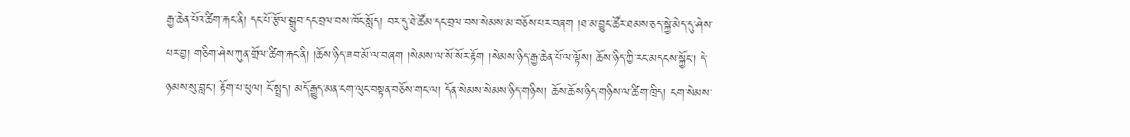རྒྱ་ཆེན་པོའ་ཚིག་རྐང་ནི། དང་པོ་རྩོལ་སྒྲུབ་དང་བྲལ་བས་ཁོང་སློད། བར་དུ་ཐེ་ཚོམ་དང་བྲལ་བས་སེམས་མ་བཅོས་པར་བཞག །ཐ་མ་བྱུང་ཚོར་ཐམས་ཅད་སྐྱེ་མེད་དུ་ཤེས་པར་བྱ། གཅིག་ཤེས་ཀུན་གྲོལ་ཚིག་རྐང་ནི། །ཆོས་ཉིད་ཟབ་མོ་ལ་བཞག །སེམས་ལ་སོ་སོར་རྟོག །སེམས་ཉིད་རྒྱ་ཆེན་པོ་ལ་ལྟོས། ཆོས་ཉིད་ཀྱི་རང་མདངས་སྐྱོང་། དེ་ཉམས་སུ་བླང་། རྟོག་པ་ཕུལ། ངོ་སྤྲད། མདོ་རྒྱུད་མན་ངག་ལུང་བསྟན་བཅོས་གང་ལ། དོན་སེམས་སེམས་ཉིད་གཉིས། ཆོས་ཆོས་ཉིད་གཉིས་ལ་ཚིག་ཁྲིད། ངག་སེམས་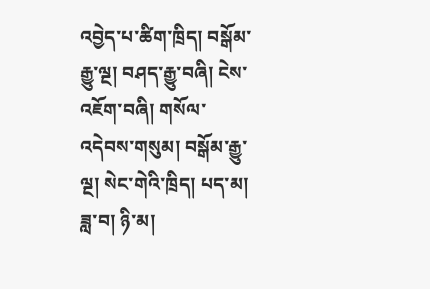འབྱེད་པ་ཚིག་ཁྲིད། བསྒོམ་རྒྱུ་ལྔ། བཤད་རྒྱུ་བཞི། ངེས་འཇོག་བཞི། གསོལ་འདེབས་གསུམ། བསྒོམ་རྒྱུ་ལྔ། སེང་གེའི་ཁྲིད། པད་མ། ཟླ་བ། ཉི་མ།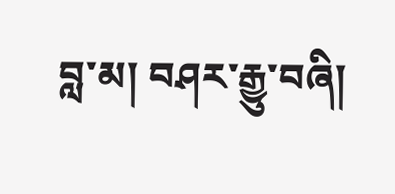བླ་མ། བཤར་རྒྱུ་བཞི།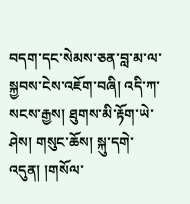བདག་དང་སེམས་ཅན་བླ་མ་ལ་སྐྱབས་ངེས་འཇོག་བཞི། འདི་ཀ་སངས་རྒྱས། ཐུགས་མི་རྟོག་ཡེ་ཤེས། གསུང་ཆོས། སྐུ་དགེ་འདུན། །གསོལ་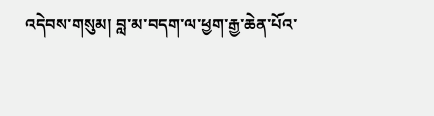འདེབས་གསུམ། བླ་མ་བདག་ལ་ཕྱག་རྒྱ་ཆེན་པོའ་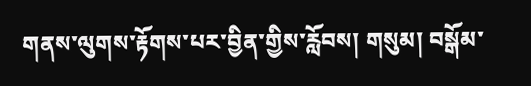གནས་ལུགས་རྟོགས་པར་བྱིན་གྱིས་རློབས། གསུམ། བསྒོམ་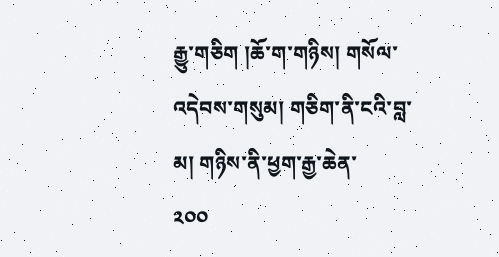རྒྱུ་གཅིག །ཆོ་ག་གཉིས། གསོལ་འདེབས་གསུམ། གཅིག་ནི་ངའི་བླ་མ། གཉིས་ནི་ཕྱག་རྒྱ་ཆེན་
༢༠༠